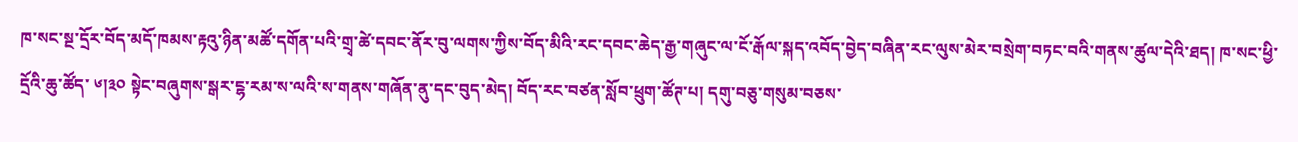ཁ་སང་སྔ་དྲོར་བོད་མདོ་ཁམས་རྟའུ་ཉིན་མཚོ་དགོན་པའི་གྲྭ་ཚེ་དབང་ནོར་བུ་ལགས་ཀྱིས་བོད་མིའི་རང་དབང་ཆེད་རྒྱ་གཞུང་ལ་ངོ་རྒོལ་སྐད་འབོད་བྱེད་བཞིན་རང་ལུས་མེར་བསྲེག་བཏང་བའི་གནས་ཚུལ་དེའི་ཐད། ཁ་སང་ཕྱི་དྲོའི་ཆུ་ཚོད་ ༦།༣༠ སྟེང་བཞུགས་སྒར་ངྷ་རམ་ས་ལའི་ས་གནས་གཞོན་ནུ་དང་བུད་མེད། བོད་རང་བཙན་སློབ་ཕྲུག་ཚོཊ་པ། དགུ་བཅུ་གསུམ་བཅས་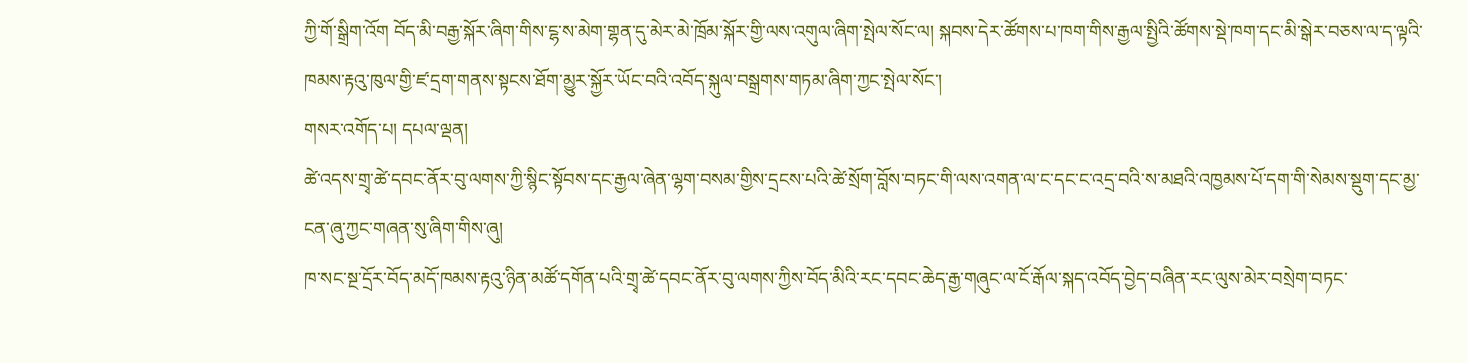ཀྱི་གོ་སྒྲིག་འོག བོད་མི་བརྒྱ་སྐོར་ཞིག་གིས་ངྷ་ས་མེག་གྷན་དུ་མེར་མེ་ཁྲོམ་སྐོར་གྱི་ལས་འགུལ་ཞིག་སྤེལ་སོང་ལ། སྐབས་དེར་ཚོགས་པ་ཁག་གིས་རྒྱལ་སྤྱིའི་ཚོགས་སྡེ་ཁག་དང་མི་སྒེར་བཅས་ལ་ད་ལྟའི་ཁམས་རྟའུ་ཁུལ་གྱི་ཛ་དྲག་གནས་སྟངས་ཐོག་མྱུར་སྐྱོར་ཡོང་བའི་འབོད་སྐུལ་བསྒྲགས་གཏམ་ཞིག་ཀྱང་སྤེལ་སོང་།
གསར་འགོད་པ། དཔལ་ལྡན།
ཚེ་འདས་གྲྭ་ཚེ་དབང་ནོར་བུ་ལགས་ཀྱི་སྙིང་སྟོབས་དང་རྒྱལ་ཞེན་ལྷག་བསམ་གྱིས་དྲངས་པའི་ཚེ་སྲོག་བློས་བཏང་གི་ལས་འགན་ལ་ང་དང་ང་འདྲ་བའི་ས་མཐའི་འཁྱམས་པོ་དག་གི་སེམས་སྡུག་དང་མྱ་ངན་ཞུ་ཀྱང་གཞན་སུ་ཞིག་གིས་ཞུ།
ཁ་སང་སྔ་དྲོར་བོད་མདོ་ཁམས་རྟའུ་ཉིན་མཚོ་དགོན་པའི་གྲྭ་ཚེ་དབང་ནོར་བུ་ལགས་ཀྱིས་བོད་མིའི་རང་དབང་ཆེད་རྒྱ་གཞུང་ལ་ངོ་རྒོལ་སྐད་འབོད་བྱེད་བཞིན་རང་ལུས་མེར་བསྲེག་བཏང་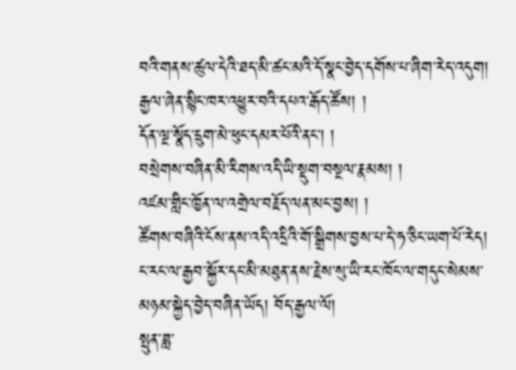བའི་གནས་ཚུལ་དེའི་ཐད་མི་ཚང་མའི་དོ་སྣང་བྱེད་དགོས་པ་ཞིག་རེད་འདུག།
རྒྱལ་ཞེན་སྙིང་ཁར་འཕྱུར་བའི་དཔའ་རྒོད་ཚོས། །
དོན་ལྔ་སྣོད་དྲུག་མེ་ཕུང་དམར་པོའི་ནང་། །
བསྲེགས་བཞིན་མི་རིགས་འདི་ཡི་སྡུག་བསྔལ་རྣམས། །
འཛམ་གླིང་ཁྱོན་ལ་འགྲེལ་བརྗོད་ལན་མང་བྱས། །
ཚོགས་བཞིའི་ངོས་ནས་འདི་འདྲིའི་གོ་སྒྲིགས་བྱས་པ་དེ་ཧ་ཅིང་ཡག་པོ་རེད། ང་རང་ལ་རྒྱབ་སྐྱོར་དང་མི་མཐུན་ནས་རྗེས་སུ་ཡི་རང་ཁོང་ལ་གདུང་སེམས་མཉམ་སྐྱེད་བྱེད་བཞིན་ཡོད། བོད་རྒྱལ་ལོ།
སྤུན་ཟླ་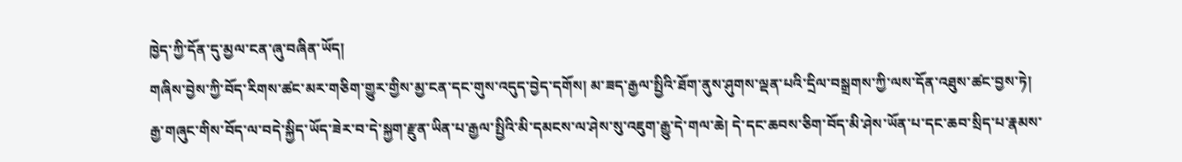ཁྱེད་ཀྱི་དོན་དུ་མྱལ་ངན་ཞུ་བཞིན་ཡོད།
གཞིས་བྱེས་ཀྱི་བོད་རིགས་ཚང་མར་གཅིག་གྱུར་གྱིས་མྱ་ངན་དང་གུས་འདུད་བྱེད་དགོས། མ་ཟད་རྒྱལ་སྤྱིའི་ཐོག་ནུས་ཤུགས་ལྡན་པའི་དྲིལ་བསྒྲགས་ཀྱི་ལས་དོན་འཐུས་ཚང་བྱས་ཏེ། རྒྱ་གཞུང་གིས་བོད་ལ་བདེ་སྐྱིད་ཡོད་ཟེར་བ་དེ་སྐྱག་རྫུན་ཡིན་པ་རྒྱལ་སྤྱིའི་མི་དམངས་ལ་ཤེས་སུ་འཇུག་རྒྱུ་དེ་གལ་ཆེ། དེ་དང་ཆབས་ཅིག་བོད་མི་ཤེས་ཡོན་པ་དང་ཆབ་སྲིད་པ་རྣམས་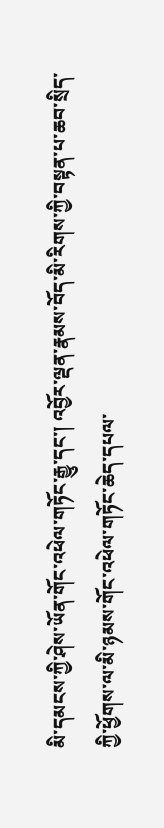མི་དམངས་ཀྱི་ཤེས་ཡོན་གོང་འཕེལ་གཏོང་རྒྱུ་དང་། འབྱོར་ལྡན་རྣམས་བོད་མི་རིགས་ཀྱི་བསྟན་པ་ཆབ་སྲིད་ཀྱི་ཕྱོགས་ལ་མི་ཉམས་གོང་འཕེལ་གཏོང་ཆེད་དཔལ་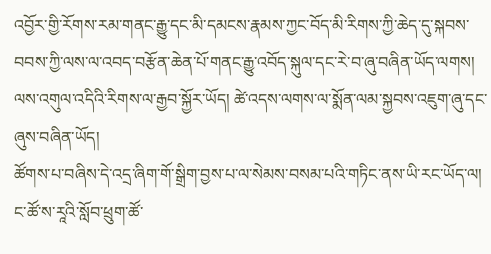འབྱོར་གྱི་རོགས་རམ་གནང་རྒྱུ་དང་མི་དམངས་རྣམས་ཀྱང་བོད་མི་རིགས་ཀྱི་ཆེད་དུ་སྐབས་བབས་ཀྱི་ལས་ལ་འབད་བརྩོན་ཆེན་པོ་གནང་རྒྱུ་འབོད་སྐུལ་དང་རེ་བ་ཞུ་བཞིན་ཡོད་ལགས།
ལས་འགུལ་འདིའི་རིགས་ལ་རྒྱབ་སྐྱོར་ཡོད། ཚེ་འདས་ལགས་ལ་སྨོན་ལམ་སྐྱབས་འཇུག་ཞུ་དང་ཞུས་བཞིན་ཡོད།
ཚོགས་པ་བཞིས་དེ་འདྲ་ཞིག་གོ་སྒྲིག་བྱས་པ་ལ་སེམས་བསམ་པའི་གཏིང་ནས་ཡི་རང་ཡོད་ལ། ང་ཚོ་ས་རཱའི་སློབ་ཕྲུག་ཚོ་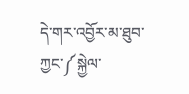དེ་གར་འབྱོར་མ་ཐུབ་ཀྱང་༼སྐྱེལ་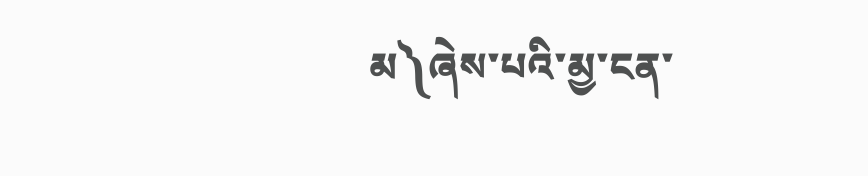མ༽ཞེས་པའི་མྱ་ངན་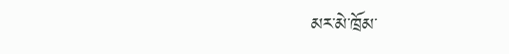མར་མེ་ཁྲོམ་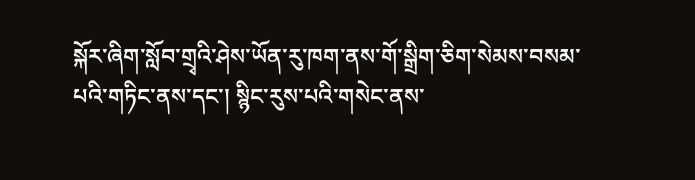སྐོར་ཞིག་སློབ་གྲྭའི་ཤེས་ཡོན་རུ་ཁག་ནས་གོ་སྒྲིག་ཅིག་སེམས་བསམ་པའི་གཏིང་ནས་དང་། སྙིང་རུས་པའི་གསེང་ནས་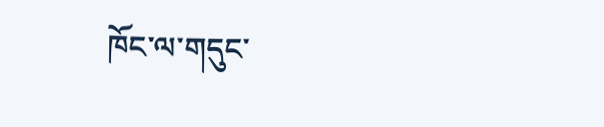ཁོང་ལ་གདུང་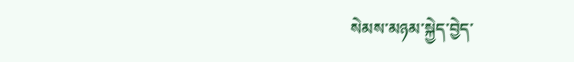སེམས་མཉམ་སྐྱེད་བྱེད་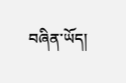བཞིན་ཡོད།